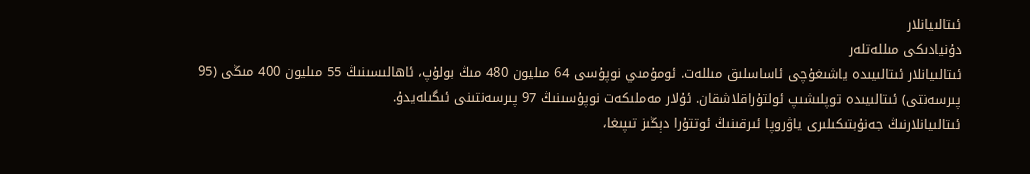ئىتالىيانلار
دۇنيادىكى مىللەتلەر
ئىتالىيانلار ئىتالىيىدە ياشىغۇچى ئاساسلىق مىللەت. ئومۇمىي نوپۇسى 64 مىليون 480 مىڭ بولۇپ، ئاھالىسىنىڭ 55 مىليون 400 مىڭى (95 پىرسەنتى) ئىتالىيىدە توپلىشىپ ئولتۇراقلاشقان. ئۇلار مەملىكەت نوپۇسىنىڭ 97 پىرسەنتىنى ئىگىلەيدۇ.
ئىتالىيانلارنىڭ جەنۇبتىكىلىرى ياۋروپا ئىرقىنىڭ ئوتتۇرا دېڭىز تىپىغا،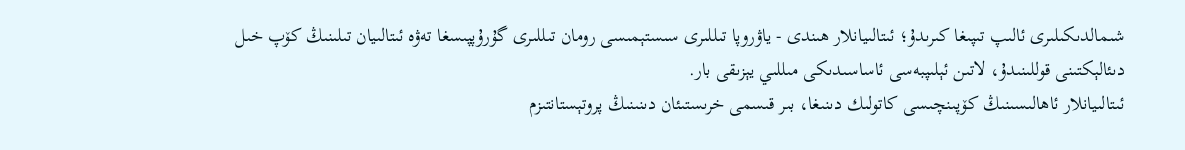شىمالدىكىلىرى ئالىپ تىپىغا كىرىدۇ؛ ئىتالىيانلار ھىندى - ياۋروپا تىللىرى سىستېمىسى رومان تىللىرى گۇرۇپپىسغا تەۋە ئىتالىيان تىلىنىڭ كۆپ خىل دىئالېكتىنى قوللىنىدۇ، لاتىن ئېلىپبەسى ئاساسىدىكى مىللىي يېزىقى بار.
ئىتالىيانلار ئاھالىسىنىڭ كۆپىنچىسى كاتولىك دىنىغا، بىر قىسمى خرىستىئان دىنىنىڭ پروتېستانتىزم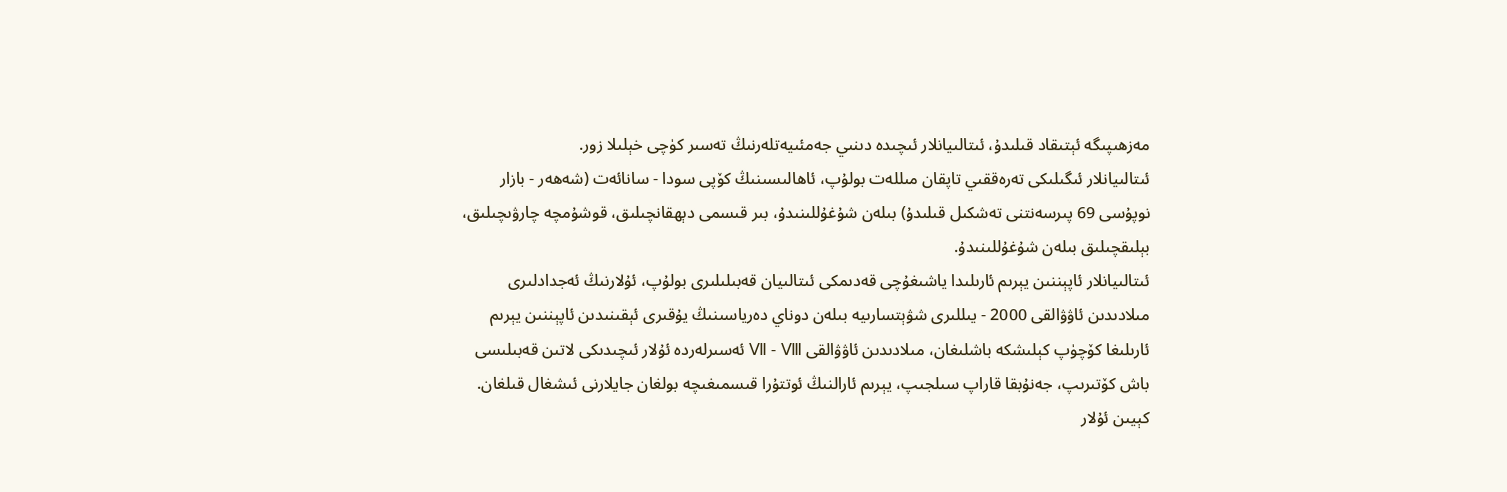مەزھىپىگە ئېتىقاد قىلىدۇ، ئىتالىيانلار ئىچىدە دىنىي جەمئىيەتلەرنىڭ تەسىر كۈچى خېلىلا زور.
ئىتالىيانلار ئىگىلىكى تەرەققىي تاپقان مىللەت بولۇپ، ئاھالىسىنىڭ كۆپى سودا - سانائەت (شەھەر - بازار نوپۇسى 69 پىرسەنتنى تەشكىل قىلىدۇ) بىلەن شۇغۇللىنىدۇ، بىر قىسمى دېھقانچىلىق، قوشۇمچە چارۋىچىلىق، بېلىقچىلىق بىلەن شۇغۇللىنىدۇ.
ئىتالىيانلار ئاپېننىن يېرىم ئارىلىدا ياشىغۇچى قەدىمكى ئىتالىيان قەبىلىلىرى بولۇپ، ئۇلارنىڭ ئەجدادلىرى مىلادىدىن ئاۋۋالقى 2000 - يىللىرى شۋېتسارىيە بىلەن دوناي دەرياسىنىڭ يۇقىرى ئېقىنىدىن ئاپېننىن يېرىم ئارىلىغا كۆچۈپ كېلىشكە باشلىغان، مىلادىدىن ئاۋۋالقى Ⅶ - Ⅷ ئەسىرلەردە ئۇلار ئىچىدىكى لاتىن قەبىلىسى باش كۆتىرىپ، جەنۇبقا قاراپ سىلجىپ، يېرىم ئارالنىڭ ئوتتۇرا قىسمىغىچە بولغان جايلارنى ئىشغال قىلغان. كېيىن ئۇلار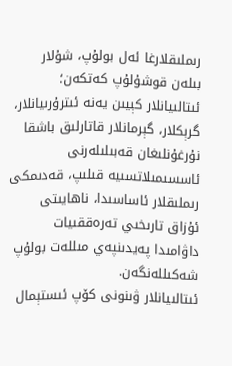رىملىقلارغا ئەل بولۇپ، شۇلار بىلەن قوشۇلۇپ كەتكەن؛ ئىتالىيانلار كېيىن يەنە ئىترۇرىيانلار، گرېكلار، گېرمانلار قاتارلىق باشقا نۇرغۇنلىغان قەبىلىلەرنى ئاسسىمىلاتسىيە قىلىپ، قەدىمكى رىملىقلار ئاساسىدا، ناھايىتى ئۇزاق تارىخىي تەرەققىيات داۋامىدا پەيدىنپەي مىللەت بولۇپ شەكىللەنگەن.
ئىتالىيانلار ۋىنونى كۆپ ئىستېمال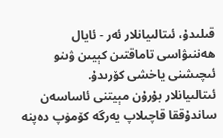قىلىدۇ، ئىتالىيانلار ئەر - ئايال ھەننىۋاسى تاماقتىن كېيىن ۋىنو ئىچىشنى ياخشى كۆرىدۇ.
ئىتالىيانلار بۇرۇن مېيتنى ئاساسەن ساندۇققا قاچىلاپ يەرگە كۆمۈپ دەپنە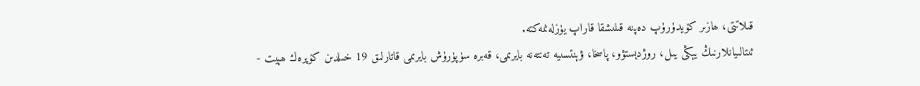قىلاتتى، ھازىر كۆيدۈرۈپ دەپنە قىلىشقا قاراپ يۈزلەنمەكتە.
ئىتالىيانلارنىڭ يېڭى يىل، روژدېستۋو، پاسخا، ۋېنتسىيە تەنتەنە بايرىمى، قەبرە سۈپۈرۈش بايرىمى قاتارلىق 19 خىلدىن كۆپرەك ھېيت -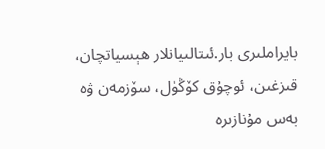بايراملىرى بار.ئىتالىيانلار ھېسياتچان، قىزغىن، ئوچۇق كۆڭۈل، سۆزمەن ۋە بەس مۇنازىرە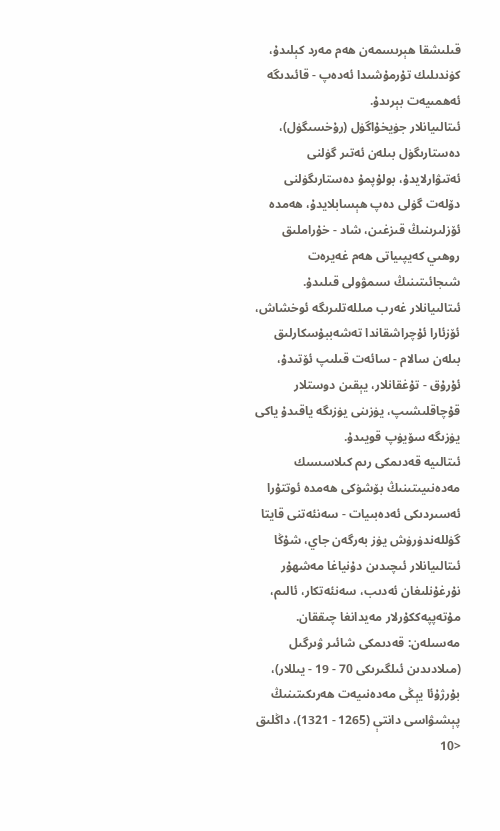قىلىشقا ھېرىسمەن ھەم مەرد كېلىدۇ، كۈندىلىك تۇرمۇشىدا ئەدەپ - قائىدىگە ئەھمىيەت بېرىدۇ.
ئىتالىيانلار جۈيخۇاگۈل (رۇخسىگۈل)، دەستارىگۈل بىلەن ئەتىر گۈلنى ئەتىۋارلايدۇ، بولۇپمۇ دەستارىگۈلنى دۆلەت گۈلى دەپ ھېسابلايدۇ، ھەمدە ئۆزلىرىنىڭ قىزغىن، شاد - خۇراملىق روھىي كەيپىياتى ھەم غەيرەت شىجائىتىنىڭ سىمۋولى قىلىدۇ.
ئىتالىيانلار غەرب مىللەتلىرىگە ئوخشاش، ئۆزئارا ئۇچراشقاندا تەشەببۇسكارلىق بىلەن سالام - سائەت قىلىپ ئۆتىدۇ، ئۇرۇق - تۇغقانلار، يېقىن دوستلار قۇچاقلىشىپ، يۈزىنى يۈزىگە ياقىدۇ ياكى يۈزىگە سۆيۈپ قويىدۇ.
ئىتالىيە قەدىمكى رىم كىلاسسىك مەدەنىيىتىنىڭ بۆشۈكى ھەمدە ئوتتۇرا ئەسىردىكى ئەدەبىيات - سەنئەتنى قايتا گۈللەندۈرۈش يۈز بەرگەن جاي، شۇڭا ئىتالىيانلار ئىچىدىن دۇنياغا مەشھۇر نۇرغۇنلىغان ئەدىب، سەنئەتكار، ئالىم، مۇتەپپەككۇرلار مەيدانغا چىققان. مەسىلەن: قەدىمكى شائىر ۋىرگىل (مىلادىدىن ئىلگىرىكى 70 - 19 - يىللار)، بۇرژۇئا يېڭى مەدەنىيەت ھەرىكىتىنىڭ پېشىۋاسى دانتې (1265 - 1321)، داڭلىق <10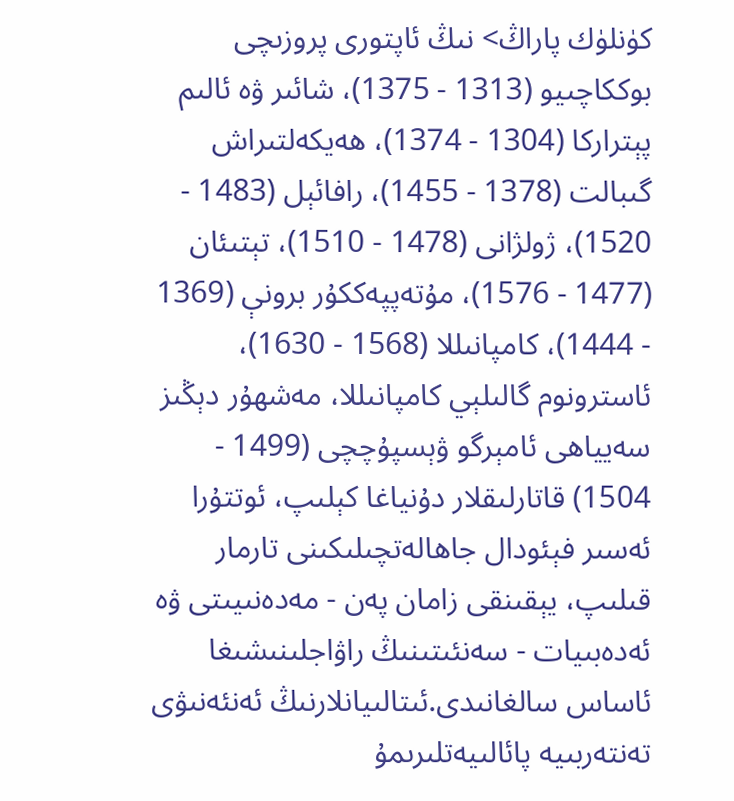كۈنلۈك پاراڭ> نىڭ ئاپتورى پروزىچى بوككاچىيو (1313 - 1375)، شائىر ۋە ئالىم پېتراركا (1304 - 1374)، ھەيكەلتىراش گىبالت (1378 - 1455)، رافائېل (1483 - 1520)، ژولژانى (1478 - 1510)، تېتىئان (1477 - 1576)، مۇتەپپەككۇر برونې (1369 - 1444)، كامپانىللا (1568 - 1630)، ئاسترونوم گالىلېي كامپانىللا، مەشھۇر دېڭىز سەيياھى ئامېرگو ۋېسپۇچچى (1499 - 1504) قاتارلىقلار دۇنياغا كېلىپ، ئوتتۇرا ئەسىر فېئودال جاھالەتچىلىكىنى تارمار قىلىپ، يېقىنقى زامان پەن - مەدەنىيىتى ۋە ئەدەبىيات - سەنئىتىنىڭ راۋاجلىنىشىغا ئاساس سالغانىدى.ئىتالىيانلارنىڭ ئەنئەنىۋى تەنتەربىيە پائالىيەتلىرىمۇ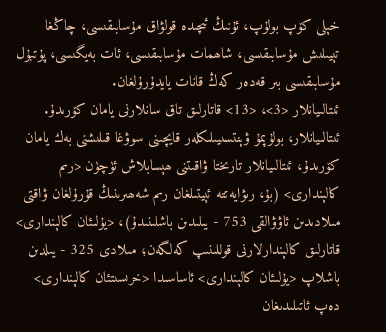خېلى كۆپ بولۇپ، ئۇنىڭ ئىچىدە قولۋاق مۇسابىقىسى، چاڭغا تېيىلىش مۇسابىقىسى، شاھمات مۇسابىقىسى، ئات بەيگىسى، پۇتبۇل مۇسابىقىسى بىر قەدەر كەڭ قانات يايدۇرۇلغان.
ئىتالىيانلار <3>، <13> قاتارلىق تاق سانلارنى يامان كۆرىدۇ.
ئىتالىيانلار، بولۇپمۇ ۋېنتسىيىلىكلەر قايچىنى سوۋغا قىلىشنى بەك يامان كۆرىدۇ، ئىتالىيانلار تارىختا ۋاقىتنى ھېسابلاش ئۈچۈن <رىم كالېندارى> (بۇ، رىۋايەتتە ئېيتىلغان رىم شەھىرىنىڭ قۇرۇلغان ۋاقتى مىلادىدىن ئاۋۋالقى 753 - يىلىدىن باشلىنىدۇ)، <يۇلىئان كالېندارى> قاتارلىق كالېندارلارنى قوللىنىپ كەلگەن؛ مىلادى 325 - يىلدىن باشلاپ <يۇلىئان كالېندارى> ئاساسىدا <خرىسىتئان كالېندارى> دەپ ئاتىلىدىغان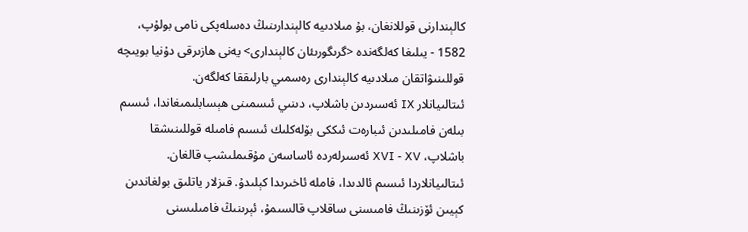كالېندارنى قوللانغان، بۇ مىلادىيە كالېندارىنىڭ دەسلەپكى نامى بولۇپ، 1582 - يىلىغا كەلگەندە <گرىگورىئان كالېندارى> يەنى ھازىرقى دۇنيا بويىچە قوللىنىۋاتقان مىلادىيە كالېندارى رەسمىي بارلىققا كەلگەن.
ئىتالىيانلار Ⅸ ئەسىردىن باشلاپ، دىنىي ئىسمىنى ھېسابلىمىغاندا، ئىسىم بىلەن فامىلىدىن ئىبارەت ئىككى بۆلەكلىك ئىسىم فامىلە قوللىنىشقا باشلاپ، ⅩⅥ - ⅩⅤ ئەسىرلەردە ئاساسەن مۇقىملىشپ قالغان. ئىتالىيانلاردا ئىسىم ئالدىدا، فاملە ئاخىرىدا كېلىدۇ. قىزلار ياتلىق بولغاندىن كېيىن ئۆزىنىڭ فامىسنى ساقلاپ قالسىمۇ، ئېرىنىڭ فامىلىسنى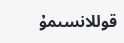قوللانسىمۇ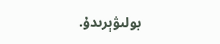بولىۋېرىدۇ.